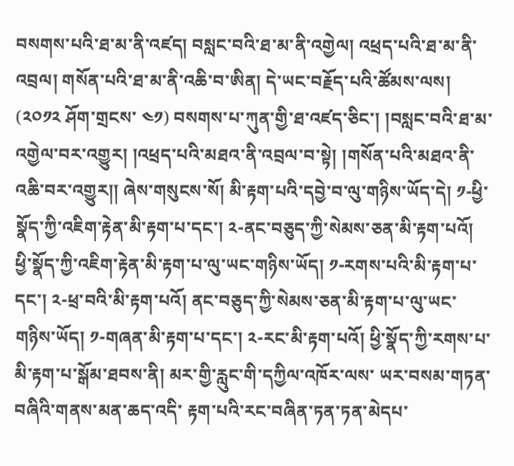བསགས་པའི་ཐ་མ་ནི་འཛད། བསླང་བའི་ཐ་མ་ནི་འགྱེལ། འཕྲད་པའི་ཐ་མ་ནི་འབྲལ། གསོན་པའི་ཐ་མ་ནི་འཆི་བ་ཨིན། དེ་ཡང་བརྗོད་པའི་ཚོམས་ལས། (༢༠༡༢ ཤོག་གྲངས་ ༤༡) བསགས་པ་ཀུན་གྱི་ཐ་འཛད་ཅིང་། །བསླང་བའི་ཐ་མ་འགྱེལ་བར་འགྱུར། །འཕྲད་པའི་མཐའ་ནི་འབྲལ་བ་སྟེ། །གསོན་པའི་མཐའ་ནི་འཆི་བར་འགྱུར།། ཞེས་གསུངས་སོ། མི་རྟག་པའི་དབྱེ་བ་ལུ་གཉིས་ཡོད་དེ། ༡-ཕྱི་སྣོད་ཀྱི་འཇིག་རྟེན་མི་རྟག་པ་དང་། ༢-ནང་བཅུད་ཀྱི་སེམས་ཅན་མི་རྟག་པའོ། ཕྱི་སྣོད་ཀྱི་འཇིག་རྟེན་མི་རྟག་པ་ལུ་ཡང་གཉིས་ཡོད། ༡-རགས་པའི་མི་རྟག་པ་དང་། ༢-ཕྲ་བའི་མི་རྟག་པའོ། ནང་བཅུད་ཀྱི་སེམས་ཅན་མི་རྟག་པ་ལུ་ཡང་གཉིས་ཡོད། ༡-གཞན་མི་རྟག་པ་དང་། ༢-རང་མི་རྟག་པའོ། ཕྱི་སྣོད་ཀྱི་རགས་པ་མི་རྟག་པ་སྒོམ་ཐབས་ནི། མར་གྱི་རླུང་གི་དཀྱིལ་འཁོར་ལས་ ཡར་བསམ་གཏན་བཞིའི་གནས་མན་ཆད་འདི་ རྟག་པའི་རང་བཞིན་ཏན་ཏན་མེདཔ་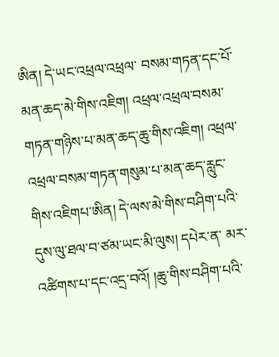ཨིན། དེ་ཡང་འཕྲལ་འཕྲལ་ བསམ་གཏན་དང་པོ་མན་ཆད་མེ་གིས་འཇིག། འཕྲལ་འཕྲལ་བསམ་གཏན་གཉིས་པ་མན་ཆད་ཆུ་གིས་འཇིག། འཕྲལ་འཕྲལ་བསམ་གཏན་གསུམ་པ་མན་ཆད་རླུང་གིས་འཇིགཔ་ཨིན། དེ་ལས་མེ་གིས་བཤིག་པའི་དུས་ལུ་ཐལ་བ་ཙམ་ཡང་མི་ལུས། དཔེར་ན་ མར་འཚིགས་པ་དང་འདྲ་བའོ། །ཆུ་གིས་བཤིག་པའི་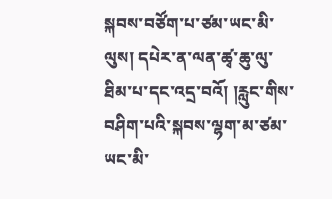སྐབས་བཙོག་པ་ཙམ་ཡང་མི་ལུས། དཔེར་ན་ལན་ཚྭ་ཆུ་ལུ་ཐིམ་པ་དང་འདྲ་བའོ། །རླུང་གིས་བཤིག་པའི་སྐབས་ལྷག་མ་ཙམ་ཡང་མི་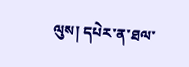ལུས། དཔེར་ན་ཐལ་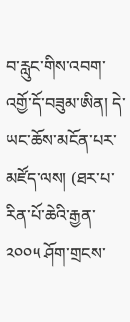བ་རླུང་གིས་འབག་འགྱོ་དོ་བཟུམ་ཨིན། དེ་ཡང་ཆོས་མངོན་པར་མཛོད་ལས། (ཐར་པ་རིན་པོ་ཆེའི་རྒྱན་ ༢༠༠༥ ཤོག་གྲངས་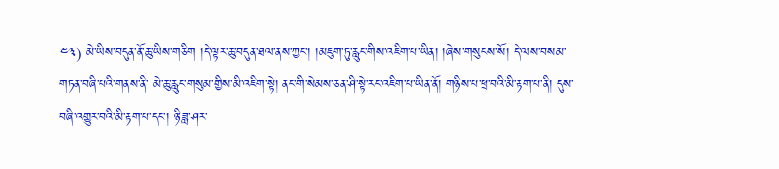༤༣) མེ་ཡིས་བདུན་ནོ་ཆུ་ཡིས་གཅིག །དེ་ལྟར་ཆུ་བདུན་ཐལ་ནས་ཀྱང་། །མཇུག་ཏུ་རླུང་གིས་འཇིག་པ་ཡིན། །ཞེས་གསུངས་སོ། དེ་ལས་བསམ་གཏན་བཞི་པའི་གནས་ནི་ མེ་ཆུ་རླུང་གསུམ་གྱིས་མི་འཇིག་སྟེ། ནང་གི་སེམས་ཅན་ཤི་སྟེ་རང་འཇིག་པ་ཡིན་ནོ། གཉིས་པ་ཕྲ་བའི་མི་རྟག་པ་ནི། དུས་བཞི་འགྱུར་བའི་མི་རྟག་པ་དང་། ཉི་ཟླ་ཤར་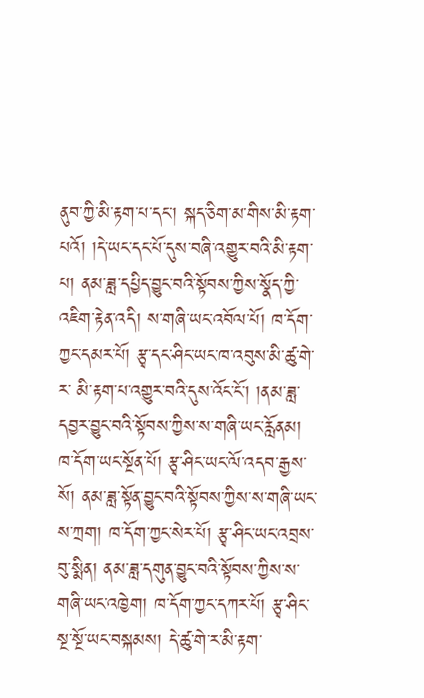ནུབ་ཀྱི་མི་རྟག་པ་དང་། སྐད་ཅིག་མ་གིས་མི་རྟག་པའོ། །དེ་ཡང་དང་པོ་དུས་བཞི་འགྱུར་བའི་མི་རྟག་པ། ནམ་ཟླ་དཔྱིད་བྱུང་བའི་སྟོབས་ཀྱིས་སྣོད་ཀྱི་འཇིག་རྟེན་འདི། ས་གཞི་ཡང་འབོལ་པོ། ཁ་དོག་ཀྱང་དམར་པོ། རྩྭ་དང་ཤིང་ཡང་ཁ་འབུས་མི་ཚུ་གེ་ར་ མི་རྟག་པ་འགྱུར་བའི་དུས་འོང་ངོ་། །ནམ་ཟླ་དབྱར་བྱུང་བའི་སྟོབས་ཀྱིས་ས་གཞི་ཡང་རློནམ། ཁ་དོག་ཡང་སྔོན་པོ། རྩྭ་ཤིང་ཡང་ལོ་འདབ་རྒྱས་སོ། ནམ་ཟླ་སྟོན་བྱུང་བའི་སྟོབས་ཀྱིས་ས་གཞི་ཡང་ས་ཀྲག། ཁ་དོག་ཀྱང་སེར་པོ། རྩྭ་ཤིང་ཡང་འབྲས་བུ་སྨིན། ནམ་ཟླ་དགུན་བྱུང་བའི་སྟོབས་ཀྱིས་ས་གཞི་ཡང་འཁྱེག། ཁ་དོག་ཀྱང་དཀར་པོ། རྩྭ་ཤིང་སྔ་སྔོ་ཡང་བསྐམས། དེ་ཚུ་གེ་ར་མི་རྟག་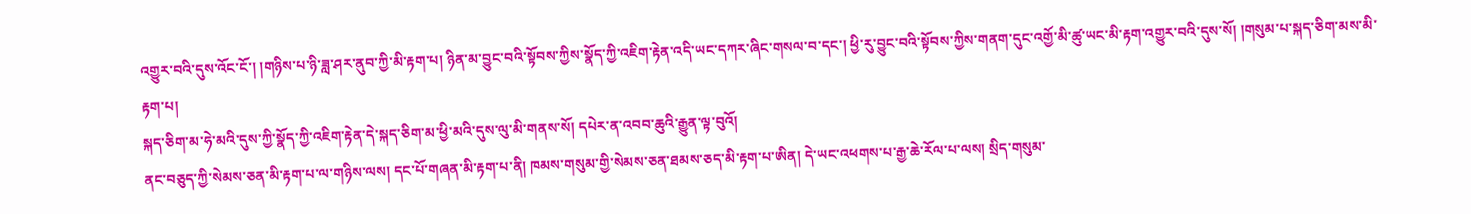འགྱུར་བའི་དུས་འོང་ངོ་། །གཉིས་པ་ཉི་ཟླ་ཤར་ནུབ་ཀྱི་མི་རྟག་པ། ཉིན་མ་བྱུང་བའི་སྟོབས་ཀྱིས་སྣོད་ཀྱི་འཇིག་རྟེན་འདི་ཡང་དཀར་ཞིང་གསལ་བ་དང་། ཕྱི་རུ་བྱུང་བའི་སྟོབས་ཀྱིས་གནག་དུང་འགྱོ་མི་ཚུ་ཡང་མི་རྟག་འགྱུར་བའི་དུས་སོ། །གསུམ་པ་སྐད་ཅིག་མས་མི་རྟག་པ།
སྐད་ཅིག་མ་ཧེ་མའི་དུས་ཀྱི་སྣོད་ཀྱི་འཇིག་རྟེན་དེ་སྐད་ཅིག་མ་ཕྱི་མའི་དུས་ལུ་མི་གནས་སོ། དཔེར་ན་འབབ་ཆུའི་རྒྱུན་ལྟ་བུའོ།
ནང་བཅུད་ཀྱི་སེམས་ཅན་མི་རྟག་པ་ལ་གཉིས་ལས། དང་པོ་གཞན་མི་རྟག་པ་ནི། ཁམས་གསུམ་གྱི་སེམས་ཅན་ཐམས་ཅད་མི་རྟག་པ་ཨིན། དེ་ཡང་འཕགས་པ་རྒྱ་ཆེ་རོལ་པ་ལས། སྲིད་གསུམ་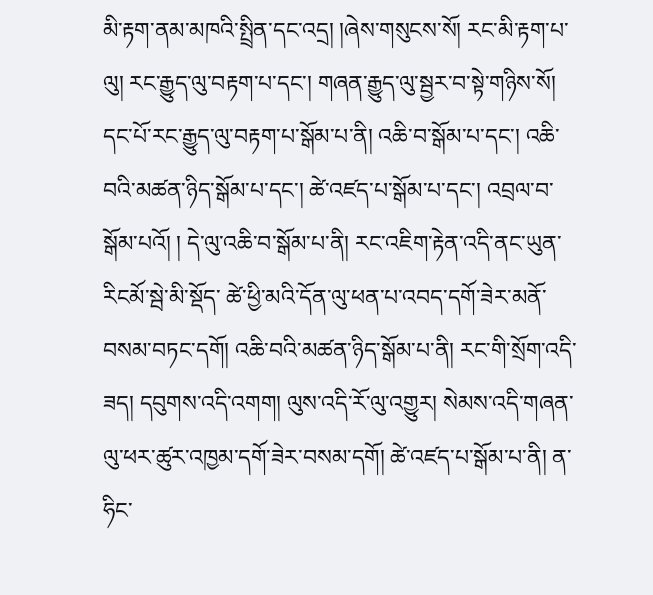མི་རྟག་ནམ་མཁའི་སྤྲིན་དང་འདྲ། །ཞེས་གསུངས་སོ། རང་མི་རྟག་པ་ལུ། རང་རྒྱུད་ལུ་བརྟག་པ་དང་། གཞན་རྒྱུད་ལུ་སྦྱར་བ་སྟེ་གཉིས་སོ། དང་པོ་རང་རྒྱུད་ལུ་བརྟག་པ་སྒོམ་པ་ནི། འཆི་བ་སྒོམ་པ་དང་། འཆི་བའི་མཚན་ཉིད་སྒོམ་པ་དང་། ཚེ་འཛད་པ་སྒོམ་པ་དང་། འབྲལ་བ་སྒོམ་པའོ། ། དེ་ལུ་འཆི་བ་སྒོམ་པ་ནི། རང་འཇིག་རྟེན་འདི་ནང་ཡུན་རིངམོ་སྦེ་མི་སྡོད་ ཚེ་ཕྱི་མའི་དོན་ལུ་ཕན་པ་འབད་དགོ་ཟེར་མནོ་བསམ་བཏང་དགོ། འཆི་བའི་མཚན་ཉིད་སྒོམ་པ་ནི། རང་གི་སྲོག་འདི་ཟད། དབུགས་འདི་འགག། ལུས་འདི་རོ་ལུ་འགྱུར། སེམས་འདི་གཞན་ལུ་ཕར་ཚུར་འཁྱམ་དགོ་ཟེར་བསམ་དགོ། ཚེ་འཛད་པ་སྒོམ་པ་ནི། ན་ཧིང་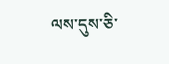ལས་དུས་ཅི་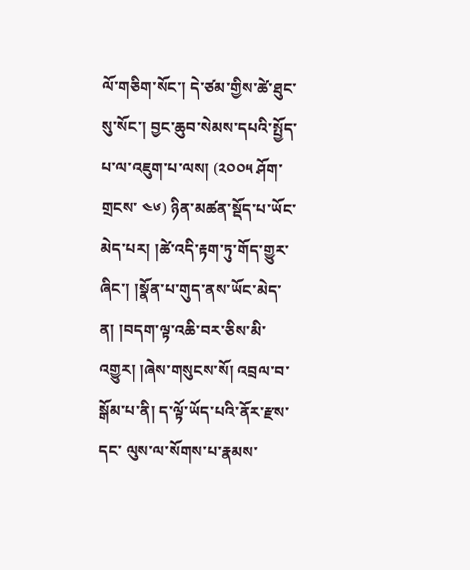ལོ་གཅིག་སོང་། དེ་ཙམ་གྱིས་ཚེ་ཐུང་སུ་སོང་། བྱང་ཆུབ་སེམས་དཔའི་སྤྱོད་པ་ལ་འཇུག་པ་ལས། (༢༠༠༥ ཤོག་གྲངས་ ༤༦) ཉིན་མཚན་སྡོད་པ་ཡོང་མེད་པར། །ཚེ་འདི་རྟག་ཏུ་གོད་གྱུར་ཞིང་། །སྣོན་པ་གུད་ནས་ཡོང་མེད་ན། །བདག་ལྟ་འཆི་བར་ཅིས་མི་འགྱུར། །ཞེས་གསུངས་སོ། འབྲལ་བ་སྒོམ་པ་ནི། ད་ལྟོ་ཡོད་པའི་ནོར་རྫས་དང་ ལུས་ལ་སོགས་པ་རྣམས་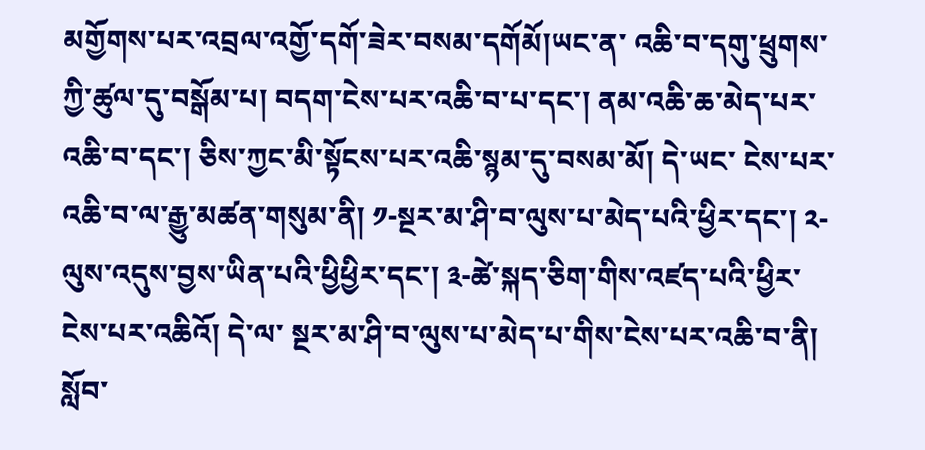མགྱོགས་པར་འབྲལ་འགྱོ་དགོ་ཟེར་བསམ་དགོམོ།ཡང་ན་ འཆི་བ་དགུ་ཕྲུགས་ཀྱི་ཚུལ་དུ་བསྒོམ་པ། བདག་ངེས་པར་འཆི་བ་པ་དང་། ནམ་འཆི་ཆ་མེད་པར་འཆི་བ་དང་། ཅིས་ཀྱང་མི་སྟོངས་པར་འཆི་སྙམ་དུ་བསམ་མོ། དེ་ཡང་ ངེས་པར་འཆི་བ་ལ་རྒྱུ་མཚན་གསུམ་ནི། ༡-སྔར་མ་ཤི་བ་ལུས་པ་མེད་པའི་ཕྱིར་དང་། ༢-ལུས་འདུས་བྱས་ཡིན་པའི་ཕྱིཕྱིར་དང་། ༣-ཚེ་སྐད་ཅིག་གིས་འཛད་པའི་ཕྱིར་ངེས་པར་འཆིའོ། དེ་ལ་ སྔར་མ་ཤི་བ་ལུས་པ་མེད་པ་གིས་ངེས་པར་འཆི་བ་ནི། སློབ་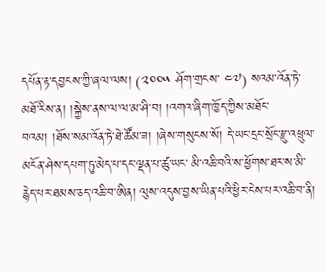དཔོན་རྟ་དབྱངས་ཀྱི་ཞལ་ལས། (༢༠༠༥ ཤོག་གྲངས་ ༤༧) སའམ་འོན་ཏེ་མཐོ་རིས་ན། །སྐྱེས་ནས་ལ་ལ་མ་ཤི་བ། །འགའ་ཞིག་ཁྱོད་ཀྱིས་མཐོང་བའམ། །ཐོས་སམ་འོན་ཏེ་ཐེ་ཚོམ་ཟ། །ཞེས་གསུངས་སོ། དེ་ཡང་དྲང་སྲོང་རྫུ་འཕྲུལ་ མངོན་ཤེས་དཔག་ཏུ་མེད་པ་དང་ལྡན་པ་ཚུ་ཡང་ མི་འཆི་བའི་ས་ཕྱོགས་ཐར་ས་མི་རྙེད་པར་ཐམས་ཅད་འཆི་བ་ཨིན། ལུས་འདུས་བྱས་ཡིན་པའི་ཕྱིར་ངེས་པར་འཆི་བ་ནི།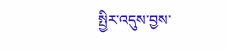སྤྱིར་འདུས་བྱས་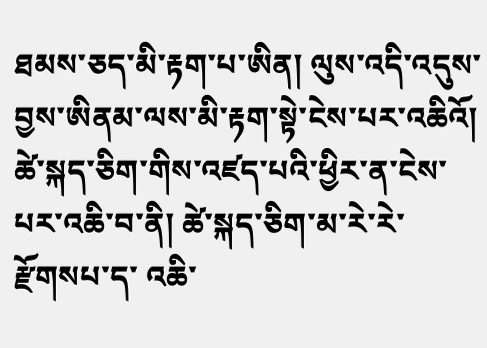ཐམས་ཅད་མི་རྟག་པ་ཨིན། ལུས་འདི་འདུས་བྱས་ཨིནམ་ལས་མི་རྟག་སྟེ་ངེས་པར་འཆིའོ། ཚེ་སྐད་ཅིག་གིས་འཛད་པའི་ཕྱིར་ན་ངེས་པར་འཆི་བ་ནི། ཚེ་སྐད་ཅིག་མ་རེ་རེ་རྫོགསཔ་ད་ འཆི་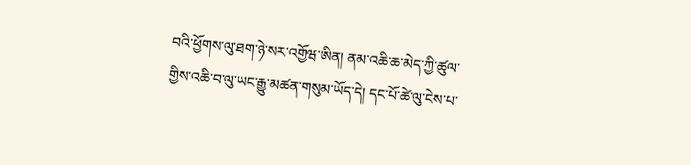བའི་ཕྱོགས་ལུ་ཐག་ཉེ་སར་འགྱོཝ་ཨིན། ནམ་འཆི་ཆ་མེད་ཀྱི་ཚུལ་གྱིས་འཆི་བ་ལུ་ཡང་རྒྱུ་མཚན་གསུམ་ཡོད་དེ། དང་པོ་ཚེ་ལུ་ངེས་པ་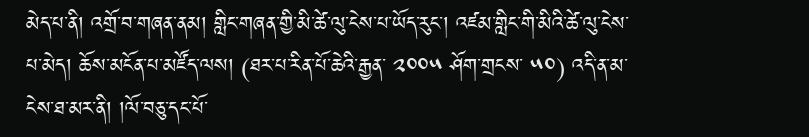མེད་པ་ནི། འགྲོ་བ་གཞན་ནམ། གླིང་གཞན་གྱི་མི་ཚེ་ལུ་ངེས་པ་ཡོད་རུང་། འཛམ་གླིང་གི་མིའི་ཚེ་ལུ་ངེས་པ་མེད། ཆོས་མངོན་པ་མཛོད་ལས། (ཐར་པ་རིན་པོ་ཆེའི་རྒྱན་ ༢༠༠༥ ཤོག་གྲངས་ ༥༠) འདི་ན་མ་ངེས་ཐ་མར་ནི། །ལོ་བཅུ་དང་པོ་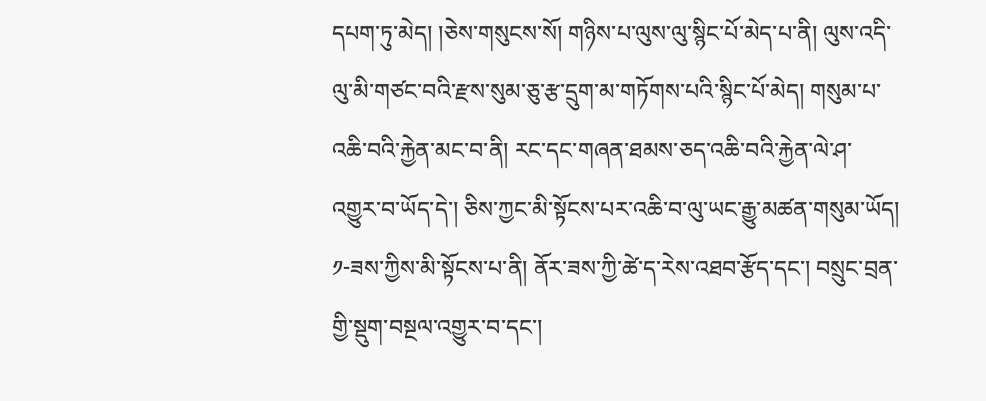དཔག་ཏུ་མེད། །ཅེས་གསུངས་སོ། གཉིས་པ་ལུས་ལུ་སྙིང་པོ་མེད་པ་ནི། ལུས་འདི་ལུ་མི་གཙང་བའི་རྫས་སུམ་ཅུ་རྩ་དྲུག་མ་གཏོགས་པའི་སྙིང་པོ་མེད། གསུམ་པ་འཆི་བའི་རྐྱེན་མང་བ་ནི། རང་དང་གཞན་ཐམས་ཅད་འཆི་བའི་རྐྱེན་ལེ་ཤ་འགྱུར་བ་ཡོད་དེ་། ཅིས་ཀྱང་མི་སྟོངས་པར་འཆི་བ་ལུ་ཡང་རྒྱུ་མཚན་གསུམ་ཡོད། ༡-ཟས་ཀྱིས་མི་སྟོངས་པ་ནི། ནོར་ཟས་ཀྱི་ཚེ་ད་རེས་འཐབ་རྩོད་དང་། བསྲུང་བྲན་གྱི་སྡུག་བསྔལ་འགྱུར་བ་དང་།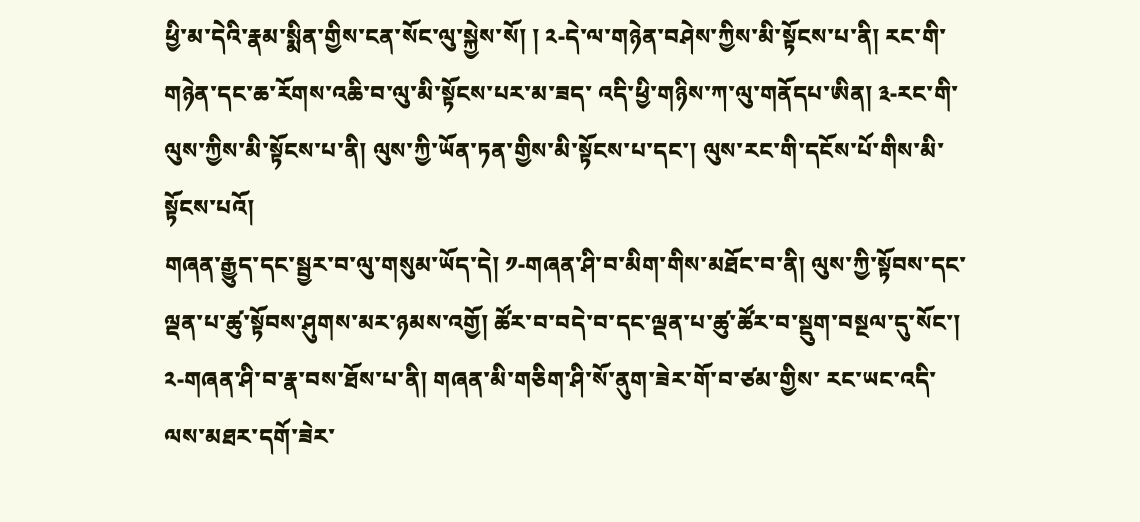ཕྱི་མ་དེའི་རྣམ་སྨིན་གྱིས་ངན་སོང་ལུ་སྐྱེས་སོ། ། ༢-དེ་ལ་གཉེན་བཤེས་ཀྱིས་མི་སྟོངས་པ་ནི། རང་གི་གཉེན་དང་ཆ་རོགས་འཆི་བ་ལུ་མི་སྟོངས་པར་མ་ཟད་ འདི་ཕྱི་གཉིས་ཀ་ལུ་གནོདཔ་ཨིན། ༣-རང་གི་ལུས་ཀྱིས་མི་སྟོངས་པ་ནི། ལུས་ཀྱི་ཡོན་ཏན་གྱིས་མི་སྟོངས་པ་དང་། ལུས་རང་གི་དངོས་པོ་གིས་མི་སྟོངས་པའོ།
གཞན་རྒྱུད་དང་སྦྱར་བ་ལུ་གསུམ་ཡོད་དེ། ༡-གཞན་ཤི་བ་མིག་གིས་མཐོང་བ་ནི། ལུས་ཀྱི་སྟོབས་དང་ལྡན་པ་ཚུ་སྟོབས་ཤུགས་མར་ཉམས་འགྱོ། ཚོར་བ་བདེ་བ་དང་ལྡན་པ་ཚུ་ཚོར་བ་སྡུག་བསྔལ་དུ་སོང་། ༢-གཞན་ཤི་བ་རྣ་བས་ཐོས་པ་ནི། གཞན་མི་གཅིག་ཤི་སོ་ནུག་ཟེར་གོ་བ་ཙམ་གྱིས་ རང་ཡང་འདི་ལས་མཐར་དགོ་ཟེར་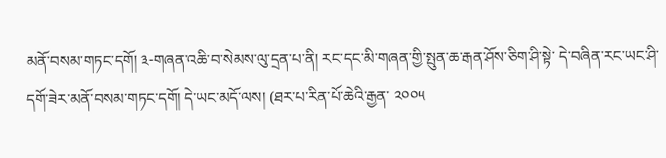མནོ་བསམ་གཏང་དགོ། ༣-གཞན་འཆི་བ་སེམས་ལུ་དྲན་པ་ནི། རང་དང་མི་གཞན་གྱི་སྤུན་ཆ་རྒན་ཤོས་ཅིག་ཤི་སྟེ་ དེ་བཞིན་རང་ཡང་ཤི་དགོ་ཟེར་མནོ་བསམ་གཏང་དགོ། དེ་ཡང་མདོ་ལས། (ཐར་པ་རིན་པོ་ཆེའི་རྒྱན་ ༢༠༠༥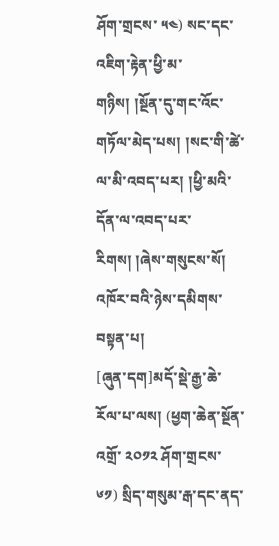ཤོག་གྲངས་ ༥༤) སང་དང་འཇིག་རྟེན་ཕྱི་མ་གཉིས། །སྔོན་དུ་གང་འོང་གཏོལ་མེད་པས། །སང་གི་ཚེ་ལ་མི་འབད་པར། །ཕྱི་མའི་དོན་ལ་འབད་པར་རིགས། །ཞེས་གསུངས་སོ།
འཁོར་བའི་ཉེས་དམིགས་བསྟན་པ།
[ཞུན་དག]མདོ་སྡེ་རྒྱ་ཆེ་རོལ་པ་ལས། (ཕྱག་ཆེན་སྔོན་འགྲོ་ ༢༠༡༢ ཤོག་གྲངས་ ༦༡) སྲིད་གསུམ་རྒ་དང་ནད་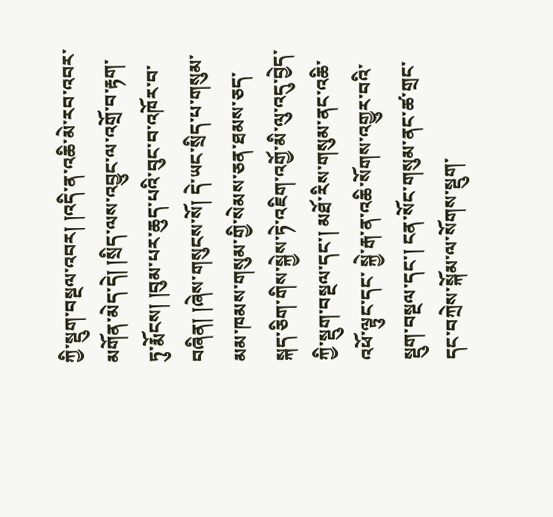ཀྱི་སྡུག་བསྔལ་འབར། །འདི་ན་འཆི་མེ་རབ་འབར་མགོན་མེད་དེ། །སྲིད་ལས་འབྱུང་ལ་འགྲོ་བ་རྟག་ཏུ་རྨོངས། །བུམ་པར་ཆུད་པའི་བུང་བ་འཁོར་བ་བཞིན། །ཞེས་གསུངས་སོ། དེ་ཡང་སྲིད་པ་གསུམ་མམ་ཁམས་གསུམ་གྱི་སེམས་ཅན་ཐམས་ཅད་ སྐད་ཅིག་གིས་སྐྱེས་ཏེ་འཇིག་འགྱོ་མི་ལུ་འདུ་བྱེད་ཀྱི་སྡུག་བསྔལ་དང་། མཐོ་རིས་གསུམ་ནང་འཆི་འཕོ་ལྟུང་དང་ སྐྱེ་རྒ་ན་འཆི་སོགས་འགྱུར་བའི་སྡུག་བསྔལ་དང་། ངན་སོང་གསུམ་ནང་ཚ་གྲང་དང་བཀྲེས་སྐོམ་ལ་སོགས་སྡུག་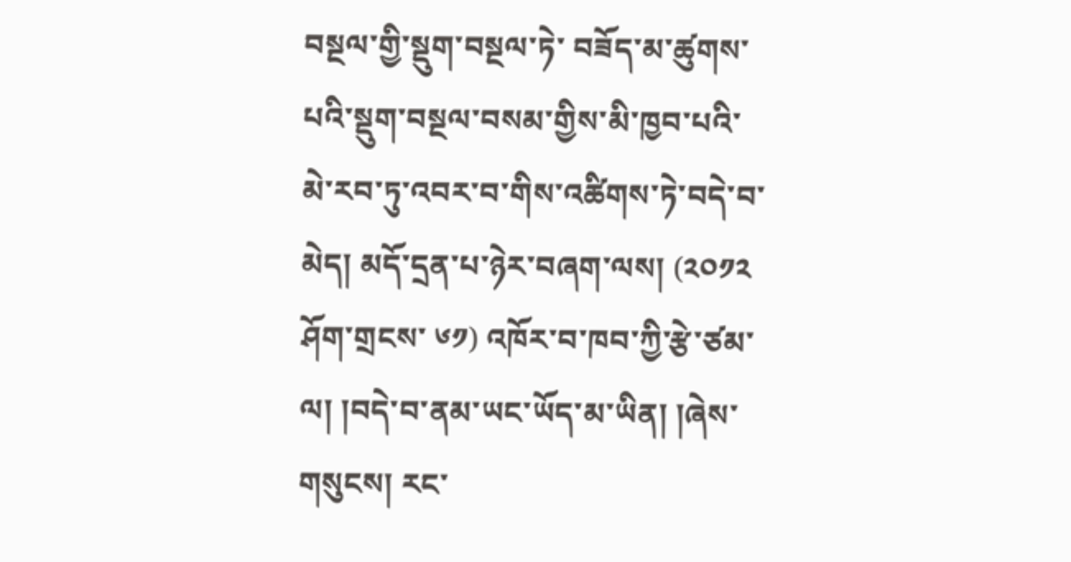བསྔལ་གྱི་སྡུག་བསྔལ་ཏེ་ བཟོད་མ་ཚུགས་པའི་སྡུག་བསྔལ་བསམ་གྱིས་མི་ཁྱབ་པའི་མེ་རབ་ཏུ་འབར་བ་གིས་འཚིགས་ཏེ་བདེ་བ་མེད། མདོ་དྲན་པ་ཉེར་བཞག་ལས། (༢༠༡༢ ཤོག་གྲངས་ ༦༡) འཁོར་བ་ཁབ་ཀྱི་རྩེ་ཙམ་ལ། །བདེ་བ་ནམ་ཡང་ཡོད་མ་ཡིན། །ཞེས་གསུངས། རང་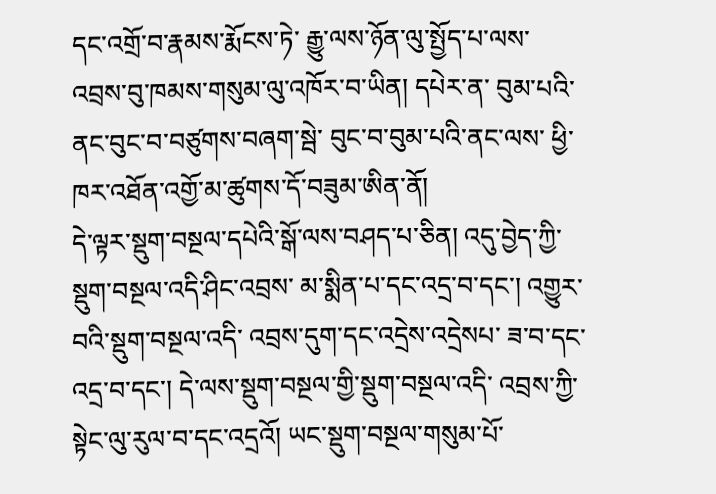དང་འགྲོ་བ་རྣམས་རྨོངས་ཏེ་ རྒྱུ་ལས་ཉོན་ལུ་སྤྱོད་པ་ལས་ འབྲས་བུ་ཁམས་གསུམ་ལུ་འཁོར་བ་ཡིན། དཔེར་ན་ བུམ་པའི་ནང་བུང་བ་བཙུགས་བཞག་སྦེ་ བུང་བ་བུམ་པའི་ནང་ལས་ ཕྱི་ཁར་འཐོན་འགྱོ་མ་ཚུགས་དོ་བཟུམ་ཨིན་ནོ།
དེ་ལྟར་སྡུག་བསྔལ་དཔེའི་སྒོ་ལས་བཤད་པ་ཅིན། འདུ་བྱེད་ཀྱི་སྡུག་བསྔལ་འདི་ཤིང་འབྲས་ མ་སྨིན་པ་དང་འདྲ་བ་དང་། འགྱུར་བའི་སྡུག་བསྔལ་འདི་ འབྲས་དུག་དང་འདྲེས་འདྲེསཔ་ ཟ་བ་དང་འདྲ་བ་དང་། དེ་ལས་སྡུག་བསྔལ་གྱི་སྡུག་བསྔལ་འདི་ འབྲས་ཀྱི་སྟེང་ལུ་རུལ་བ་དང་འདྲའོ། ཡང་སྡུག་བསྔལ་གསུམ་པོ་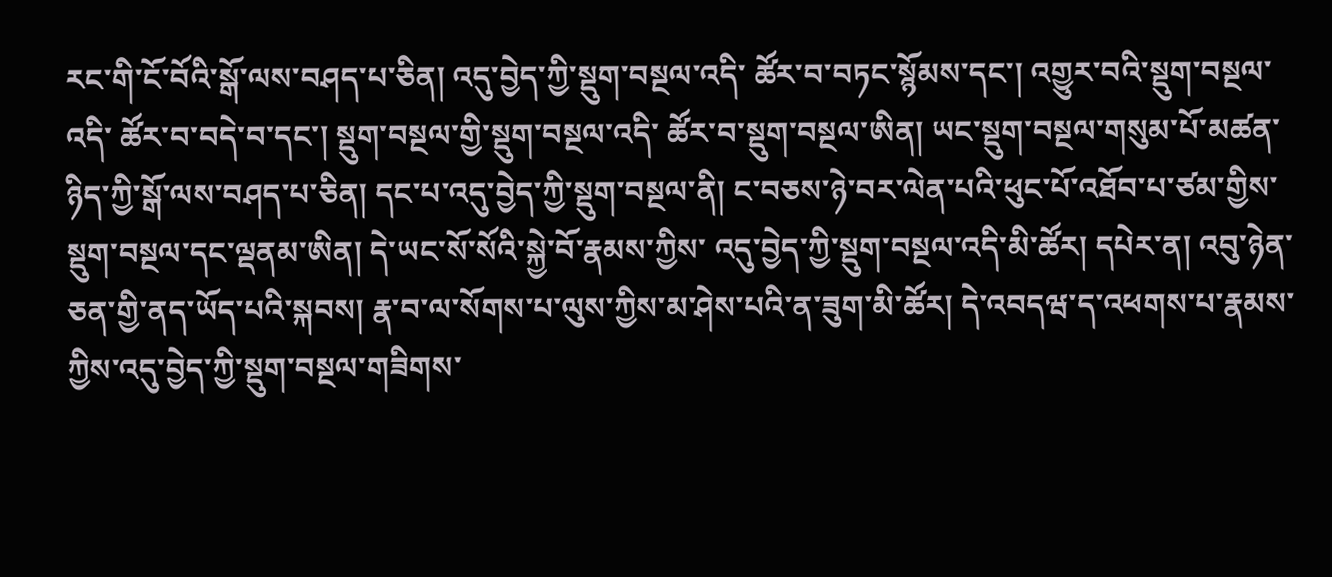རང་གི་ངོ་བོའི་སྒོ་ལས་བཤད་པ་ཅིན། འདུ་བྱེད་ཀྱི་སྡུག་བསྔལ་འདི་ ཚོར་བ་བཏང་སྙོམས་དང་། འགྱུར་བའི་སྡུག་བསྔལ་འདི་ ཚོར་བ་བདེ་བ་དང་། སྡུག་བསྔལ་གྱི་སྡུག་བསྔལ་འདི་ ཚོར་བ་སྡུག་བསྔལ་ཨིན། ཡང་སྡུག་བསྔལ་གསུམ་པོ་མཚན་ཉིད་ཀྱི་སྒོ་ལས་བཤད་པ་ཅིན། དང་པ་འདུ་བྱེད་ཀྱི་སྡུག་བསྔལ་ནི། ང་བཅས་ཉེ་བར་ལེན་པའི་ཕུང་པོ་འཐོབ་པ་ཙམ་གྱིས་སྡུག་བསྔལ་དང་ལྡནམ་ཨིན། དེ་ཡང་སོ་སོའི་སྐྱེ་བོ་རྣམས་ཀྱིས་ འདུ་བྱེད་ཀྱི་སྡུག་བསྔལ་འདི་མི་ཚོར། དཔེར་ན། འབུ་ཉེན་ཅན་གྱི་ནད་ཡོད་པའི་སྐབས། རྣ་བ་ལ་སོགས་པ་ལུས་ཀྱིས་མ་ཤེས་པའི་ན་ཟུག་མི་ཚོར། དེ་འབདཝ་ད་འཕགས་པ་རྣམས་ཀྱིས་འདུ་བྱེད་ཀྱི་སྡུག་བསྔལ་གཟིགས་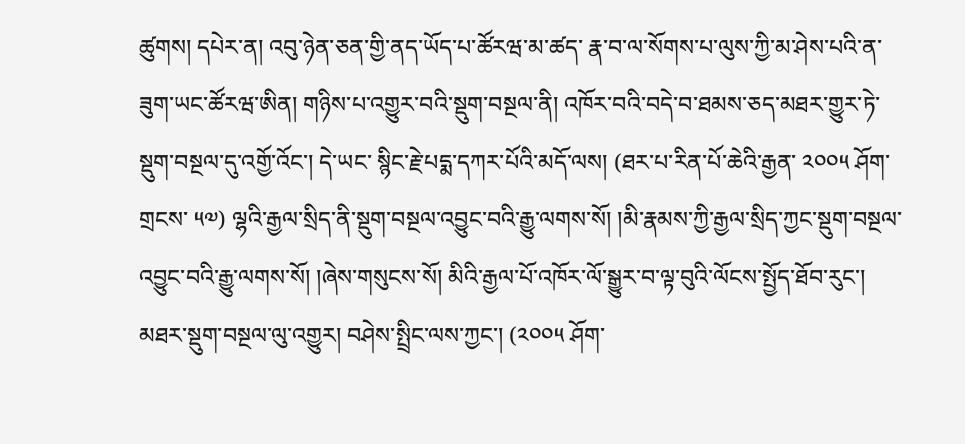ཚུགས། དཔེར་ན། འབུ་ཉེན་ཅན་གྱི་ནད་ཡོད་པ་ཚོརཝ་མ་ཚད་ རྣ་བ་ལ་སོགས་པ་ལུས་ཀྱི་མ་ཤེས་པའི་ན་ཟུག་ཡང་ཚོརཝ་ཨིན། གཉིས་པ་འགྱུར་བའི་སྡུག་བསྔལ་ནི། འཁོར་བའི་བདེ་བ་ཐམས་ཅད་མཐར་གྱུར་ཏེ་སྡུག་བསྔལ་དུ་འགྱོ་འོང་། དེ་ཡང་ སྙིང་རྗེ་པདྨ་དཀར་པོའི་མདོ་ལས། (ཐར་པ་རིན་པོ་ཆེའི་རྒྱན་ ༢༠༠༥ ཤོག་གྲངས་ ༥༧) ལྷའི་རྒྱལ་སྲིད་ནི་སྡུག་བསྔལ་འབྱུང་བའི་རྒྱུ་ལགས་སོ། །མི་རྣམས་ཀྱི་རྒྱལ་སྲིད་ཀྱང་སྡུག་བསྔལ་འབྱུང་བའི་རྒྱུ་ལགས་སོ། །ཞེས་གསུངས་སོ། མིའི་རྒྱལ་པོ་འཁོར་ལོ་སྒྱུར་བ་ལྟ་བུའི་ལོངས་སྤྱོད་ཐོབ་རུང་། མཐར་སྡུག་བསྔལ་ལུ་འགྱུར། བཤེས་སྤྲིང་ལས་ཀྱང་། (༢༠༠༥ ཤོག་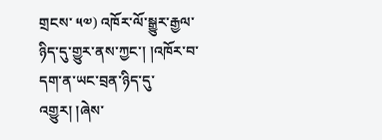གྲངས་ ༥༧) འཁོར་ལོ་སྒྱུར་རྒྱལ་ཉིད་དུ་གྱུར་ནས་ཀྱང་། །འཁོར་བ་དག་ན་ཡང་བྲན་ཉིད་དུ་འགྱུར། །ཞེས་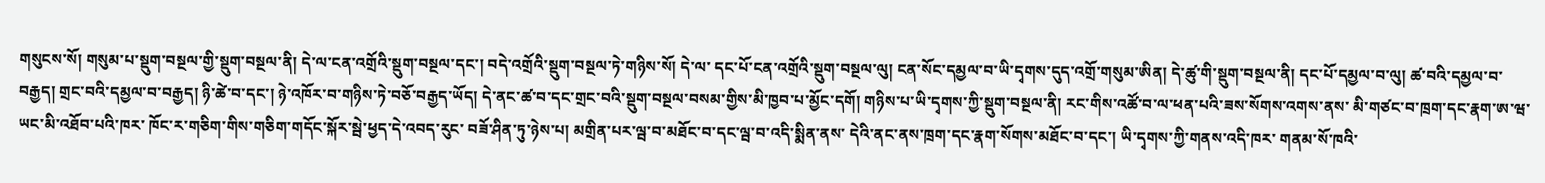གསུངས་སོ། གསུམ་པ་སྡུག་བསྔལ་གྱི་སྡུག་བསྔལ་ནི། དེ་ལ་ངན་འགྲོའི་སྡུག་བསྔལ་དང་། བདེ་འགྲོའི་སྡུག་བསྔལ་ཏེ་གཉིས་སོ། དེ་ལ་ དང་པོ་ངན་འགྲོའི་སྡུག་བསྔལ་ལུ། ངན་སོང་དམྱལ་བ་ཡི་དྭགས་དུད་འགྲོ་གསུམ་ཨིན། དེ་ཚུ་གི་སྡུག་བསྔལ་ནི། དང་པོ་དམྱལ་བ་ལུ། ཚ་བའི་དམྱལ་བ་བརྒྱད། གྲང་བའི་དམྱལ་བ་བརྒྱད། ཉི་ཚེ་བ་དང་། ཉེ་འཁོར་བ་གཉིས་ཏེ་བཅོ་བརྒྱད་ཡོད། དེ་ནང་ཚ་བ་དང་གྲང་བའི་སྡུག་བསྔལ་བསམ་གྱིས་མི་ཁྱབ་པ་མྱོང་དགོ། གཉིས་པ་ཡི་དྭགས་ཀྱི་སྡུག་བསྔལ་ནི། རང་གིས་འཚོ་བ་ལ་ཕན་པའི་ཟས་སོགས་འགས་ནས་ མི་གཙང་བ་ཁྲག་དང་རྣག་ཨ་ཝ་ཡང་མི་འཐོབ་པའི་ཁར་ ཁོང་ར་གཅིག་གིས་གཅིག་གདོང་སྐོར་སྦེ་ཕྱད་དེ་འབད་རུང་ བཟོ་ཤིན་ཏུ་ཉེས་པ། མགྲིན་པར་ལྦ་བ་མཐོང་བ་དང་ལྦ་བ་འདི་སྨིན་ནས་ དེའི་ནང་ནས་ཁྲག་དང་རྣག་སོགས་མཐོང་བ་དང་། ཡི་དྭགས་ཀྱི་གནས་འདི་ཁར་ གནམ་སོ་ཁའི་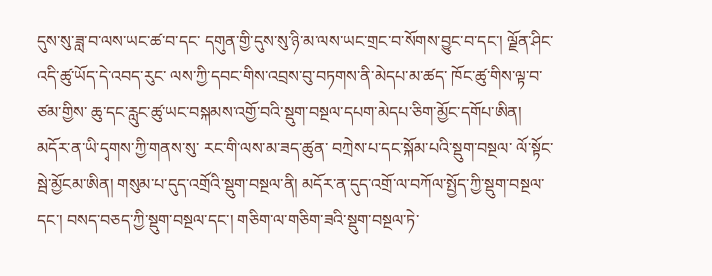དུས་སུ་ཟླ་བ་ལས་ཡང་ཚ་བ་དང་ དགུན་གྱི་དུས་སུ་ཉི་མ་ལས་ཡང་གྲང་བ་སོགས་བྱུང་བ་དང་། ལྗོན་ཤིང་འདི་ཚུ་ཡོད་དེ་འབད་རུང་ ལས་ཀྱི་དབང་གིས་འབྲས་བུ་བཏགས་ནི་མེདཔ་མ་ཚད་ ཁོང་ཚུ་གིས་ལྟ་བ་ཙམ་གྱིས་ ཆུ་དང་རླུང་ཚུ་ཡང་བསྐམས་འགྱོ་བའི་སྡུག་བསྔལ་དཔག་མེདཔ་ཅིག་མྱོང་དགོཔ་ཨིན། མདོར་ན་ཡི་དྭགས་ཀྱི་གནས་སུ་ རང་གི་ལས་མ་ཟད་ཚུན་ བཀྲེས་པ་དང་སྐོམ་པའི་སྡུག་བསྔལ་ ལོ་སྟོང་སྦེ་མྱོངམ་ཨིན། གསུམ་པ་དུད་འགྲོའི་སྡུག་བསྔལ་ནི། མདོར་ན་དུད་འགྲོ་ལ་བཀོལ་སྤྱོད་ཀྱི་སྡུག་བསྔལ་དང་། བསད་བཅད་ཀྱི་སྡུག་བསྔལ་དང་། གཅིག་ལ་གཅིག་ཟའི་སྡུག་བསྔལ་ཏེ་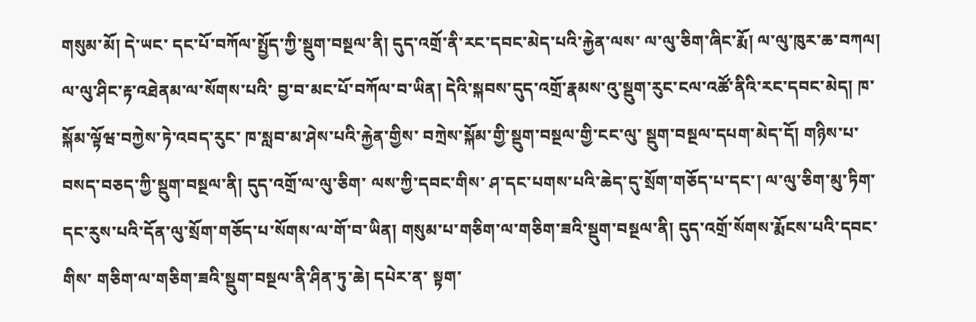གསུམ་མོ། དེ་ཡང་ དང་པོ་བཀོལ་སྤྱོད་ཀྱི་སྡུག་བསྔལ་ནི། དུད་འགྲོ་ནི་རང་དབང་མེད་པའི་རྐྱེན་ལས་ ལ་ལུ་ཅིག་ཞིང་རྨོ། ལ་ལུ་ཁུར་ཆ་བཀལ། ལ་ལུ་ཤིང་རྟ་འཐེནམ་ལ་སོགས་པའི་ བྱ་བ་མང་པོ་བཀོལ་བ་ཡིན། དེའི་སྐབས་དུད་འགྲོ་རྣམས་འུ་སྡུག་རུང་ངལ་འཚོ་ནིའི་རང་དབང་མེད། ཁ་སྐོམ་ལྟོཝ་བཀྱེས་ཏེ་འབད་རུང་ ཁ་སླབ་མ་ཤེས་པའི་རྐྱེན་གྱིས་ བཀྲེས་སྐོམ་གྱི་སྡུག་བསྔལ་གྱི་ངང་ལུ་ སྡུག་བསྔལ་དཔག་མེད་དོ། གཉིས་པ་བསད་བཅད་ཀྱི་སྡུག་བསྔལ་ནི། དུད་འགྲོ་ལ་ལུ་ཅིག་ ལས་ཀྱི་དབང་གིས་ ཤ་དང་པགས་པའི་ཆེད་དུ་སྲོག་གཅོད་པ་དང་། ལ་ལུ་ཅིག་མུ་ཏིག་དང་རུས་པའི་དོན་ལུ་སྲོག་གཅོད་པ་སོགས་ལ་གོ་བ་ཡིན། གསུམ་པ་གཅིག་ལ་གཅིག་ཟའི་སྡུག་བསྔལ་ནི། དུད་འགྲོ་སོགས་རྨོངས་པའི་དབང་གིས་ གཅིག་ལ་གཅིག་ཟའི་སྡུག་བསྔལ་ནི་ཤིན་ཏུ་ཆེ། དཔེར་ན་ སྟག་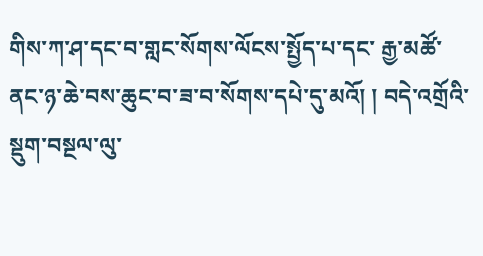གིས་ཀ་ཤ་དང་བ་གླང་སོགས་ལོངས་སྤྱོད་པ་དང་ རྒྱ་མཚོ་ནང་ཉ་ཆེ་བས་ཆུང་བ་ཟ་བ་སོགས་དཔེ་དུ་མའོ། ། བདེ་འགྲོའི་སྡུག་བསྔལ་ལུ་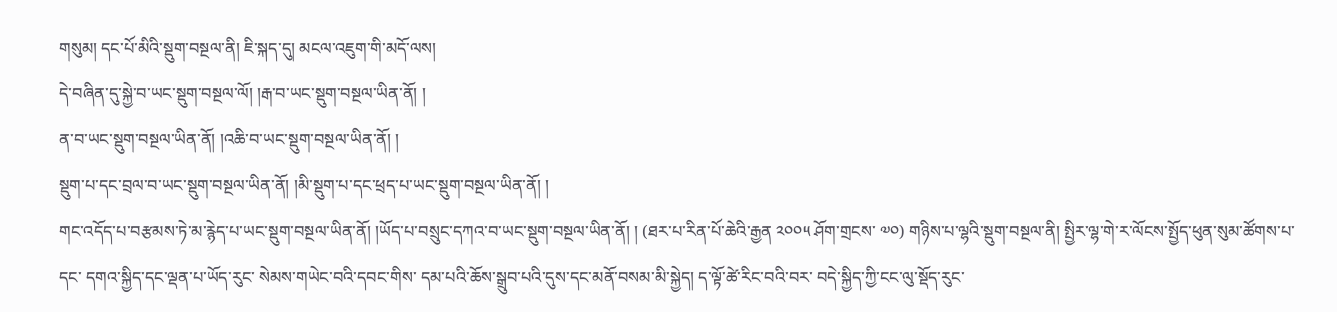གསུམ། དང་པོ་མིའི་སྡུག་བསྔལ་ནི། ཇི་སྐད་དུ། མངལ་འཇུག་གི་མདོ་ལས།
དེ་བཞིན་དུ་སྐྱེ་བ་ཡང་སྡུག་བསྔལ་ལོ། །རྒ་བ་ཡང་སྡུག་བསྔལ་ཡིན་ནོ། །
ན་བ་ཡང་སྡུག་བསྔལ་ཡིན་ནོ། །འཆི་བ་ཡང་སྡུག་བསྔལ་ཡིན་ནོ། །
སྡུག་པ་དང་བྲལ་བ་ཡང་སྡུག་བསྔལ་ཡིན་ནོ། །མི་སྡུག་པ་དང་ཕྲད་པ་ཡང་སྡུག་བསྔལ་ཡིན་ནོ། །
གང་འདོད་པ་བརྩམས་ཏེ་མ་རྙེད་པ་ཡང་སྡུག་བསྔལ་ཡིན་ནོ། །ཡོད་པ་བསྲུང་དཀའ་བ་ཡང་སྡུག་བསྔལ་ཡིན་ནོ། ། (ཐར་པ་རིན་པོ་ཆེའི་རྒྱན ༢༠༠༥ ཤོག་གྲངས་ ༧༠) གཉིས་པ་ལྷའི་སྡུག་བསྔལ་ནི། སྤྱིར་ལྷ་གེ་ར་ལོངས་སྤྱོད་ཕུན་སུམ་ཚོགས་པ་དང་ དགའ་སྐྱིད་དང་ལྡན་པ་ཡོད་རུང་ སེམས་གཡེང་བའི་དབང་གིས་ དམ་པའི་ཆོས་སྒྲུབ་པའི་དུས་དང་མནོ་བསམ་མི་སྐྱེད། ད་ལྟོ་ཚེ་རིང་བའི་བར་ བདེ་སྐྱིད་ཀྱི་ངང་ལུ་སྡོད་རུང་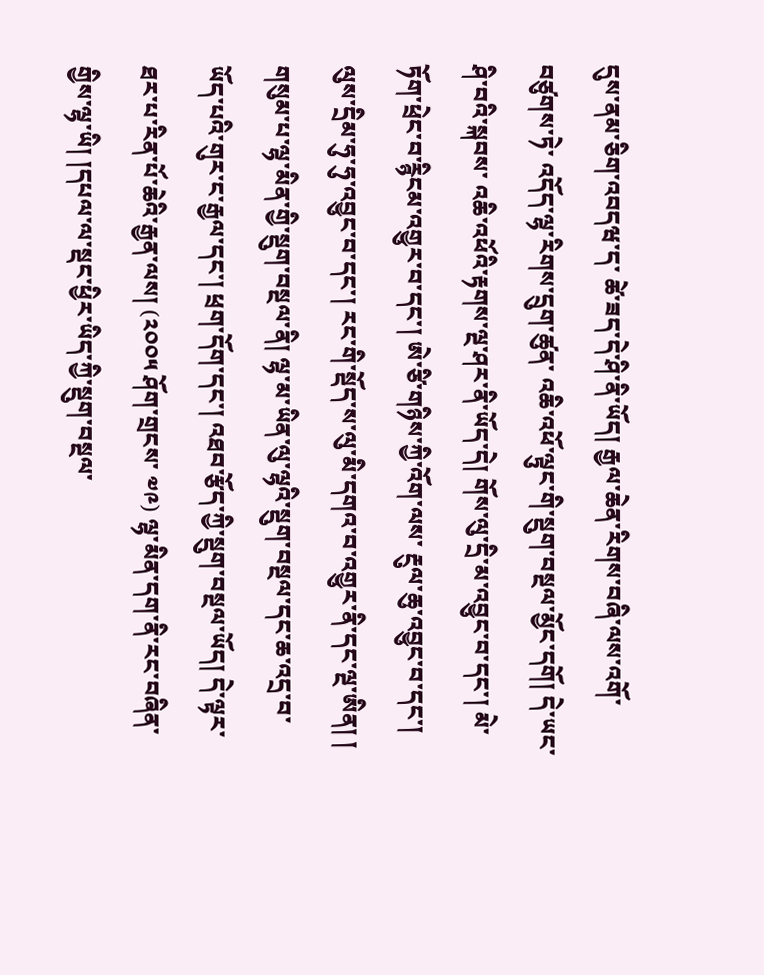དུས་ནམ་ཅིག་འབདཝ་ད་ ཚེ་ཟད་དེ་ཤི་ནི་ཡོད། རྒྱལ་ཆེན་རིགས་བཞི་ལས་འགོ་བཙུགས་ཏེ་ འདོད་ལྷ་རིགས་དྲུག་ཚུན་ འཆི་འཕོ་ལྟུང་གི་སྡུག་བསྔལ་མྱོང་དགོ། དེ་ཡང་ཤི་བའི་སྐབས་ འཆི་འཕོའི་རྟགས་ལྔ་ཤར་ནི་ཡོད་དེ། གོས་ལུ་དྲི་མ་འབྱུང་བ་དང་། མེ་ཏོག་ཕྲེང་བ་རྙིངམ་འགྱུར་བ་དང་། ཨེ་ཙི་གཉིས་ཀྱི་འོག་ལས་ རྔུལ་ཆུ་འབྱུང་བ་དང་། ལུས་དྲིམ་ཧུ་ཧུ་འབྱུང་བ་དང་། རང་གི་སྡོད་ས་ལུ་མི་དགའ་བ་འགྱུར་ནི་དང་ལྔ་ཨིན། ། གསུམ་པ་ལྷ་མིན་གྱི་སྡུག་བསྔལ་ནི། ལྷ་མ་ཡིན་ལུ་ལྷའི་སྡུག་བསྔལ་དང་ཆ་འདྲ་བ་ཡོད་པའི་གུར་ང་རྒྱལ་དང་། ཕྲག་དོག་དང་། འཐབ་རྩོད་ཀྱི་སྡུག་བསྔལ་ཡོད། དེ་ལྟར་ཐར་པ་རིན་པོ་ཆེའི་རྒྱན་ལས། (༢༠༠༥ ཤོག་གྲངས་ ༧༩) ལྷ་མིན་དག་ནི་རང་བཞིན་གྱིས་ལྷ་ཡི། །དཔལ་ལ་སྡང་ཕྱིར་ཡིད་ཀྱི་སྡུག་བསྔལ་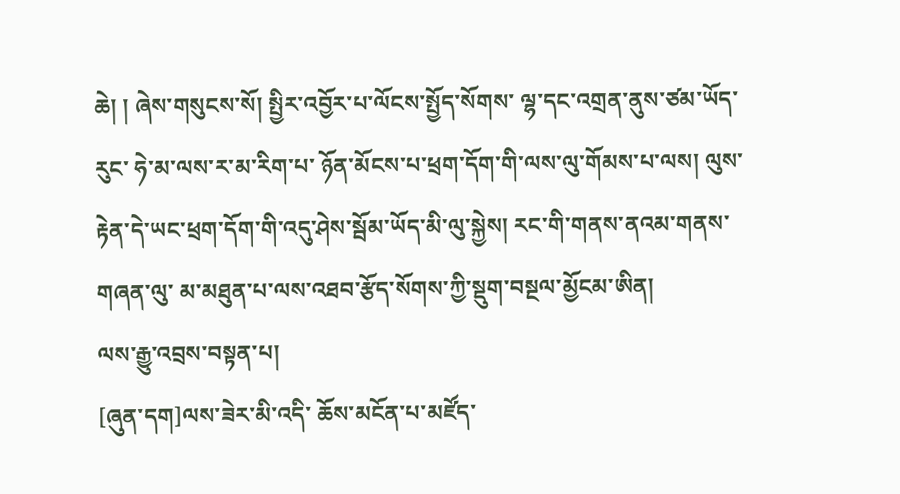ཆེ། ། ཞེས་གསུངས་སོ། སྤྱིར་འབྱོར་པ་ལོངས་སྤྱོད་སོགས་ ལྷ་དང་འགྲན་ནུས་ཙམ་ཡོད་རུང་ ཧེ་མ་ལས་ར་མ་རིག་པ་ ཉོན་མོངས་པ་ཕྲག་དོག་གི་ལས་ལུ་གོམས་པ་ལས། ལུས་རྟེན་དེ་ཡང་ཕྲག་དོག་གི་འདུ་ཤེས་སྦོམ་ཡོད་མི་ལུ་སྐྱེས། རང་གི་གནས་ནའམ་གནས་གཞན་ལུ་ མ་མཐུན་པ་ལས་འཐབ་རྩོད་སོགས་ཀྱི་སྡུག་བསྔལ་མྱོངམ་ཨིན།
ལས་རྒྱུ་འབྲས་བསྟན་པ།
[ཞུན་དག]ལས་ཟེར་མི་འདི་ ཆོས་མངོན་པ་མཛོད་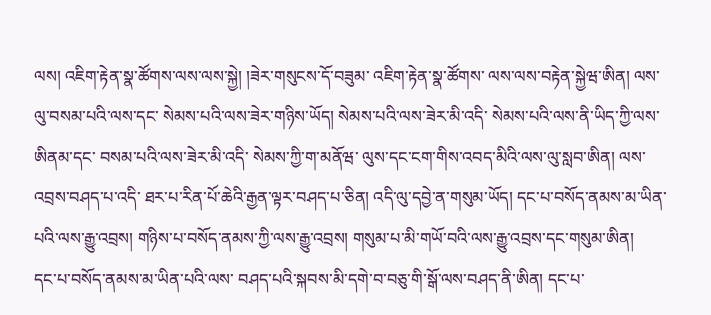ལས། འཇིག་རྟེན་སྣ་ཚོགས་ལས་ལས་སྐྱེ། །ཟེར་གསུངས་དོ་བཟུམ་ འཇིག་རྟེན་སྣ་ཚོགས་ ལས་ལས་བརྟེན་སྐྱེཝ་ཨིན། ལས་ལུ་བསམ་པའི་ལས་དང་ སེམས་པའི་ལས་ཟེར་གཉིས་ཡོད། སེམས་པའི་ལས་ཟེར་མི་འདི་ སེམས་པའི་ལས་ནི་ཡིད་ཀྱི་ལས་ཨིནམ་དང་ བསམ་པའི་ལས་ཟེར་མི་འདི་ སེམས་ཀྱི་ག་མནོཝ་ ལུས་དང་ངག་གིས་འབད་མིའི་ལས་ལུ་སླབ་ཨིན། ལས་འབྲས་བཤད་པ་འདི་ ཐར་པ་རིན་པོ་ཆེའི་རྒྱན་ལྟར་བཤད་པ་ཅིན། འདི་ལུ་དབྱེ་ན་གསུམ་ཡོད། དང་པ་བསོད་ནམས་མ་ཡིན་པའི་ལས་རྒྱུ་འབྲས། གཉིས་པ་བསོད་ནམས་ཀྱི་ལས་རྒྱུ་འབྲས། གསུམ་པ་མི་གཡོ་བའི་ལས་རྒྱུ་འབྲས་དང་གསུམ་ཨིན།
དང་པ་བསོད་ནམས་མ་ཡིན་པའི་ལས་ བཤད་པའི་སྐབས་མི་དགེ་བ་བཅུ་གི་སྒོ་ལས་བཤད་ནི་ཨིན། དང་པ་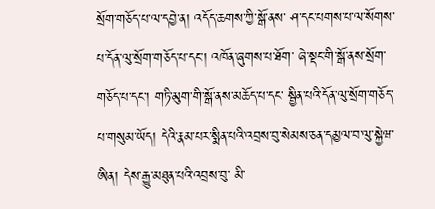སྲོག་གཅོད་པ་ལ་དབྱེ་ན། འདོད་ཆགས་ཀྱི་སྒོ་ནས་ ཤ་དང་པགས་པ་ལ་སོགས་པ་དོན་ལུ་སྲོག་གཅོད་པ་དང་། འཁོན་ཞུགས་པ་ཐོག་ ཞེ་སྡང་གི་སྒོ་ནས་སྲོག་གཅོད་པ་དང་། གཏི་མུག་གི་སྒོ་ནས་མཆོད་པ་དང་ སྦྱིན་པའི་དོན་ལུ་སྲོག་གཅོད་པ་གསུམ་ཡོད། དེའི་རྣམ་པར་སྨིན་པའི་འབྲས་བུ་སེམས་ཅན་དམྱལ་བ་ལུ་སྐྱེཝ་ཨིན། དེས་རྒྱུ་མཐུན་པའི་འབྲས་བུ་ མི་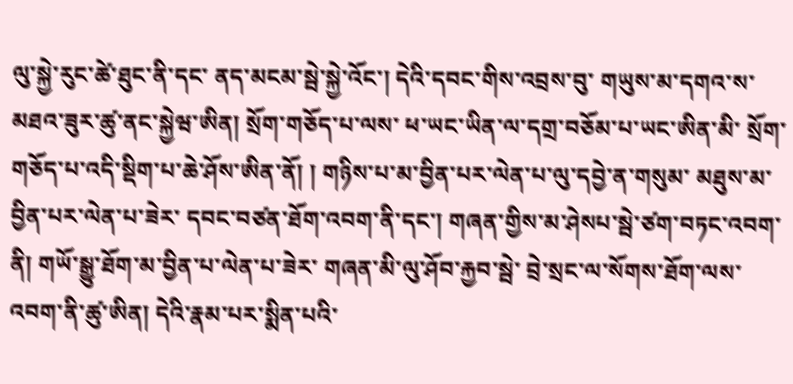ལུ་སྐྱེ་རུང་ཚེ་ཐུང་ནི་དང་ ནད་མངམ་སྦེ་སྐྱེ་འོང་། དེའི་དབང་གིས་འབྲས་བུ་ གཡུས་མ་དགའ་ས་མཐའ་ཟུར་ཚུ་ནང་སྐྱེཝ་ཨིན། སྲོག་གཅོད་པ་ལས་ ཕ་ཡང་ཡིན་ལ་དགྲ་བཅོམ་པ་ཡང་ཨིན་མི་ སྲོག་གཅོད་པ་འདི་སྡིག་པ་ཆེ་ཤོས་ཨིན་ནོ། ། གཉིས་པ་མ་བྱིན་པར་ལེན་པ་ལུ་དབྱེ་ན་གསུམ་ མཐུས་མ་བྱིན་པར་ལེན་པ་ཟེར་ དབང་བཙན་ཐོག་འབག་ནི་དང་། གཞན་གྱིས་མ་ཤེསཔ་སྦེ་ཙག་བཏང་འབག་ནི། གཡོ་སྒྱུ་ཐོག་མ་བྱིན་པ་ལེན་པ་ཟེར་ གཞན་མི་ལུ་ཤོབ་རྐྱབ་སྦེ་ བྲེ་སྲང་ལ་སོགས་ཐོག་ལས་འབག་ནི་ཚུ་ཨིན། དེའི་རྣམ་པར་སྨིན་པའི་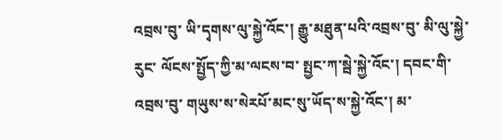འབྲས་བུ་ ཡི་དྭགས་ལུ་སྐྱེ་འོང་། རྒྱུ་མཐུན་པའི་འབྲས་བུ་ མི་ལུ་སྐྱེ་རུང་ ལོངས་སྤྱོད་ཀྱི་མ་ལངས་བ་ སྤྱང་ཀ་སྦེ་སྐྱེ་འོང་། དབང་གི་འབྲས་བུ་ གཡུས་ས་སེརཔོ་མང་སུ་ཡོད་ས་སྐྱེ་འོང་། མ་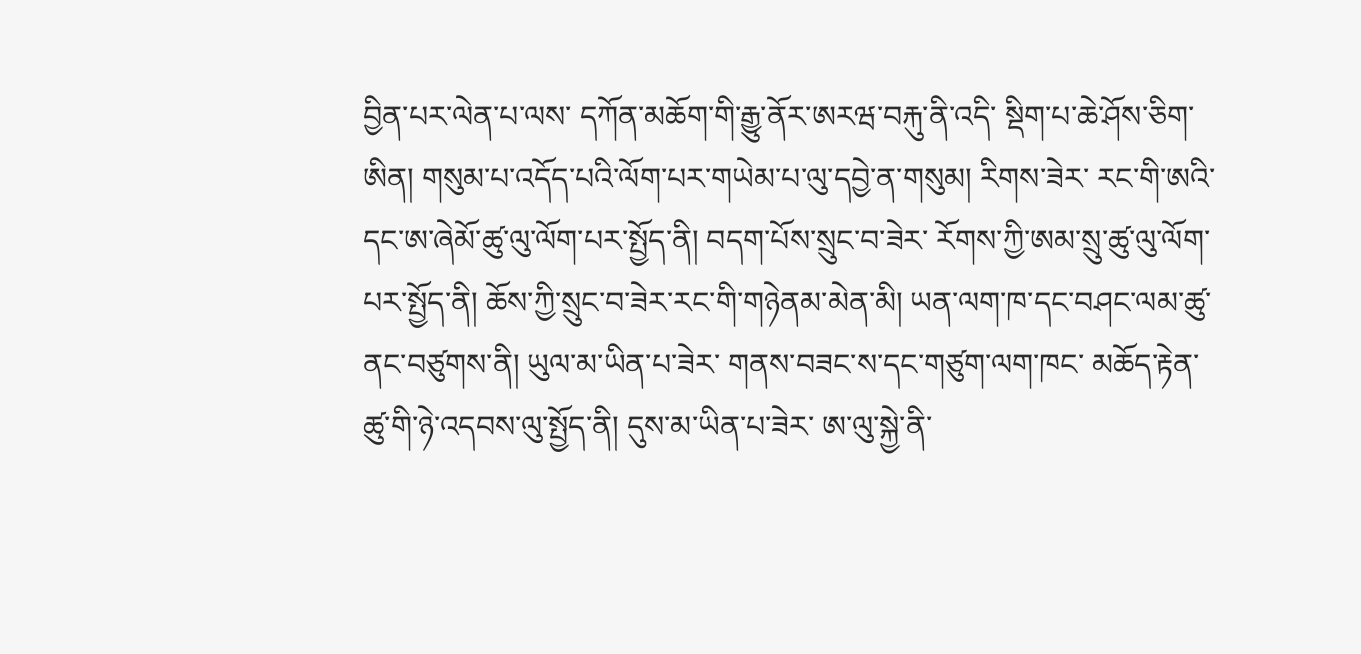བྱིན་པར་ལེན་པ་ལས་ དཀོན་མཆོག་གི་རྒྱུ་ནོར་ཨརཝ་བརྐུ་ནི་འདི་ སྡིག་པ་ཆེ་ཤོས་ཅིག་ཨིན། གསུམ་པ་འདོད་པའི་ལོག་པར་གཡེམ་པ་ལུ་དབྱེ་ན་གསུམ། རིགས་ཟེར་ རང་གི་ཨའི་དང་ཨ་ཞེམོ་ཚུ་ལུ་ལོག་པར་སྤྱོད་ནི། བདག་པོས་སྲུང་བ་ཟེར་ རོགས་ཀྱི་ཨམ་སྲུ་ཚུ་ལུ་ལོག་པར་སྤྱོད་ནི། ཆོས་ཀྱི་སྲུང་བ་ཟེར་རང་གི་གཉེནམ་མེན་མི། ཡན་ལག་ཁ་དང་བཤང་ལམ་ཚུ་ནང་བཙུགས་ནི། ཡུལ་མ་ཡིན་པ་ཟེར་ གནས་བཟང་ས་དང་གཙུག་ལག་ཁང་ མཆོད་རྟེན་ཚུ་གི་ཉེ་འདབས་ལུ་སྤྱོད་ནི། དུས་མ་ཡིན་པ་ཟེར་ ཨ་ལུ་སྐྱེ་ནི་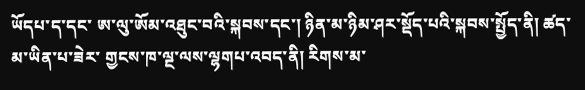ཡོདཔ་ད་དང་ ཨ་ལུ་ཨོམ་འཐུང་བའི་སྐབས་དང་། ཉིན་མ་ཉིམ་ཤར་སྡོད་པའི་སྐབས་སྤྱོད་ནི། ཚད་མ་ཡིན་པ་ཟེར་ གྱངས་ཁ་ལྔ་ལས་ལྷགཔ་འབད་ནི། རིགས་མ་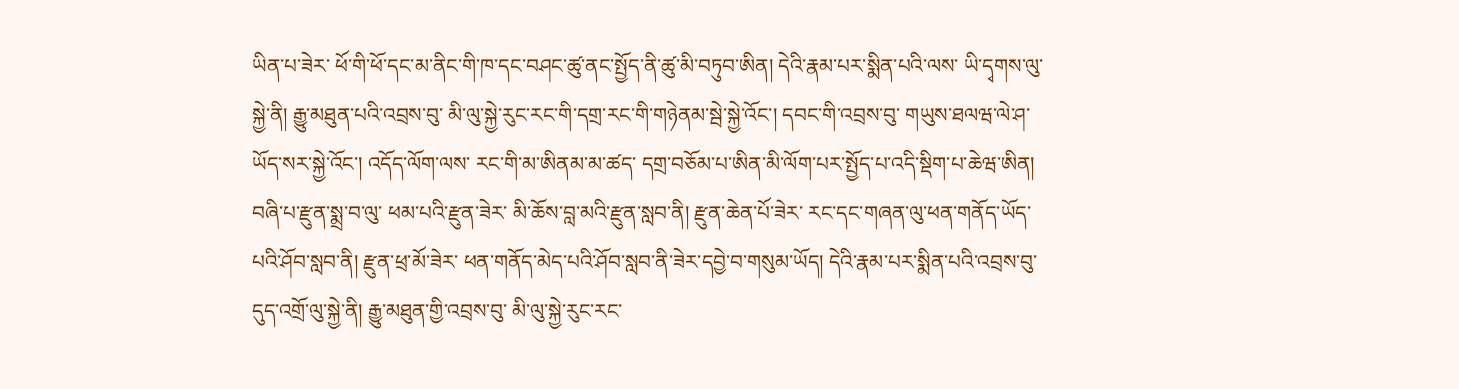ཡིན་པ་ཟེར་ ཕོ་གི་ཕོ་དང་མ་ནིང་གི་ཁ་དང་བཤང་ཚུ་ནང་སྤྱོད་ནི་ཚུ་མི་བཏུབ་ཨིན། དེའི་རྣམ་པར་སྨིན་པའི་ལས་ ཡི་དྭགས་ལུ་སྐྱེ་ནི། རྒྱུ་མཐུན་པའི་འབྲས་བུ་ མི་ལུ་སྐྱེ་རུང་རང་གི་དགྲ་རང་གི་གཉེནམ་སྦེ་སྐྱེ་འོང་། དབང་གི་འབྲས་བུ་ གཡུས་ཐལཝ་ལེ་ཤ་ཡོད་སར་སྐྱེ་འོང་། འདོད་ལོག་ལས་ རང་གི་མ་ཨིནམ་མ་ཚད་ དགྲ་བཅོམ་པ་ཨིན་མི་ལོག་པར་སྤྱོད་པ་འདི་སྡིག་པ་ཆེཝ་ཨིན། བཞི་པ་རྫུན་སྨྲ་བ་ལུ་ ཕམ་པའི་རྫུན་ཟེར་ མི་ཆོས་བླ་མའི་རྫུན་སླབ་ནི། རྫུན་ཆེན་པོ་ཟེར་ རང་དང་གཞན་ལུ་ཕན་གནོད་ཡོད་པའི་ཤོབ་སླབ་ནི། རྫུན་ཕྲ་མོ་ཟེར་ ཕན་གནོད་མེད་པའི་ཤོབ་སླབ་ནི་ཟེར་དབྱེ་བ་གསུམ་ཡོད། དེའི་རྣམ་པར་སྨིན་པའི་འབྲས་བུ་ དུད་འགྲོ་ལུ་སྐྱེ་ནི། རྒྱུ་མཐུན་གྱི་འབྲས་བུ་ མི་ལུ་སྐྱེ་རུང་རང་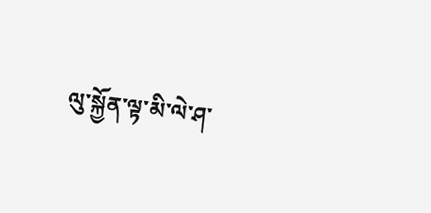ལུ་སྐྱོན་ལྟ་མི་ལེ་ཤ་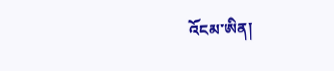འོངམ་ཨིན།